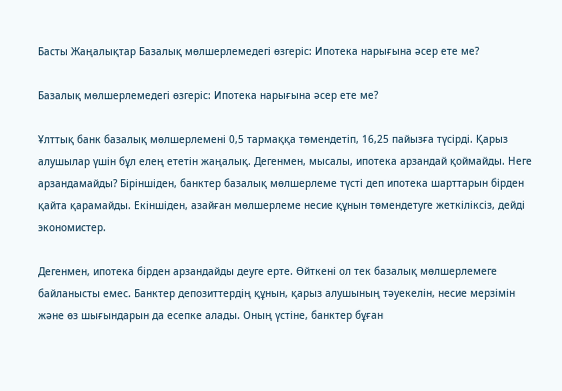Басты Жаңалықтар Базалық мөлшерлемедегі өзгеріс: Ипотека нарығына әсер ете ме?

Базалық мөлшерлемедегі өзгеріс: Ипотека нарығына әсер ете ме?

Ұлттық банк базалық мөлшерлемені 0,5 тармаққа төмендетіп, 16,25 пайызға түсірді. Қарыз алушылар үшін бұл елең ететін жаңалық. Дегенмен, мысалы, ипотека арзандай қоймайды. Неге арзандамайды? Біріншіден, банктер базалық мөлшерлеме түсті деп ипотека шарттарын бірден қайта қарамайды. Екіншіден, азайған мөлшерлеме несие құнын төмендетуге жеткіліксіз, дейді экономистер.

Дегенмен, ипотека бірден арзандайды деуге ерте. Өйткені ол тек базалық мөлшерлемеге байланысты емес. Банктер депозиттердің құнын, қарыз алушының тәуекелін, несие мерзімін және өз шығындарын да есепке алады. Оның үстіне, банктер бұған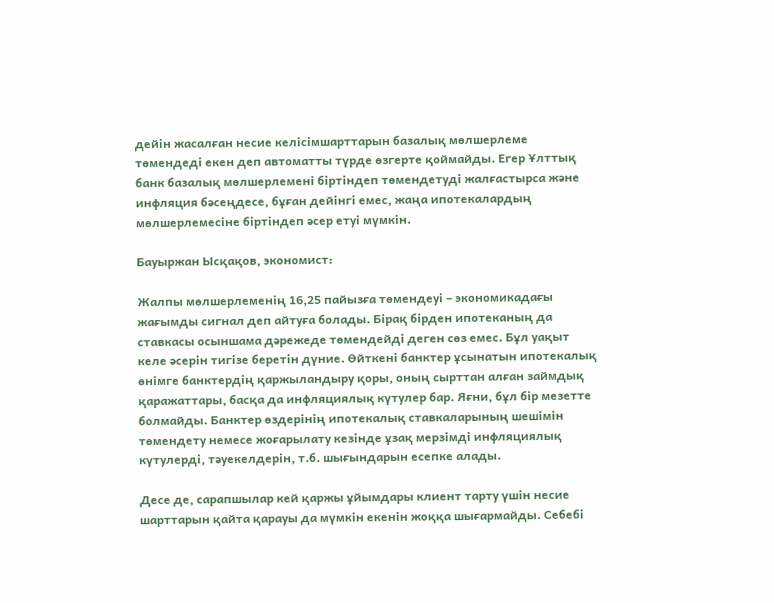дейін жасалған несие келісімшарттарын базалық мөлшерлеме төмендеді екен деп автоматты түрде өзгерте қоймайды. Егер Ұлттық банк базалық мөлшерлемені біртіндеп төмендетуді жалғастырса және инфляция бәсеңдесе, бұған дейінгі емес, жаңа ипотекалардың мөлшерлемесіне біртіндеп әсер етуі мүмкін.

Бауыржан Ысқақов, экономист:

Жалпы мөлшерлеменің 16,25 пайызға төмендеуі – экономикадағы жағымды сигнал деп айтуға болады. Бірақ бірден ипотеканың да ставкасы осыншама дәрежеде төмендейді деген сөз емес. Бұл уақыт келе әсерін тигізе беретін дүние. Өйткені банктер ұсынатын ипотекалық өнімге банктердің қаржыландыру қоры, оның сырттан алған займдық қаражаттары, басқа да инфляциялық күтулер бар. Яғни, бұл бір мезетте болмайды. Банктер өздерінің ипотекалық ставкаларының шешімін төмендету немесе жоғарылату кезінде ұзақ мерзімді инфляциялық күтулерді, тәуекелдерін, т.б. шығындарын есепке алады.

Десе де, сарапшылар кей қаржы ұйымдары клиент тарту үшін несие шарттарын қайта қарауы да мүмкін екенін жоққа шығармайды. Себебі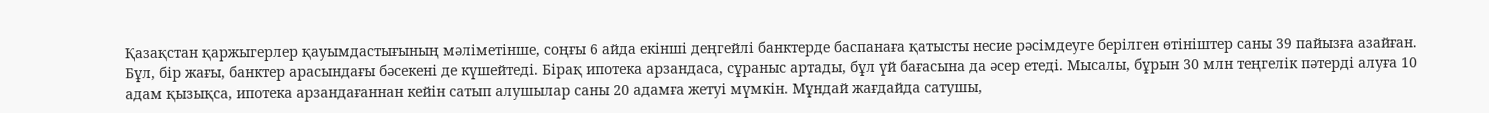Қазақстан қаржыгерлер қауымдастығының мәліметінше, соңғы 6 айда екінші деңгейлі банктерде баспанаға қатысты несие рәсімдеуге берілген өтініштер саны 39 пайызға азайған. Бұл, бір жағы, банктер арасындағы бәсекені де күшейтеді. Бірақ ипотека арзандаса, сұраныс артады, бұл үй бағасына да әсер етеді. Мысалы, бұрын 30 млн теңгелік пәтерді алуға 10 адам қызықса, ипотека арзандағаннан кейін сатып алушылар саны 20 адамға жетуі мүмкін. Мұндай жағдайда сатушы,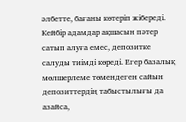әлбетте, бағаны көтеріп жібереді. Кейбір адамдар ақшасын пәтер сатып алуға емес, депозитке салуды тиімді көреді. Егер базалық мөлшерлеме төмендеген сайын депозиттердің табыстылығы да азайса,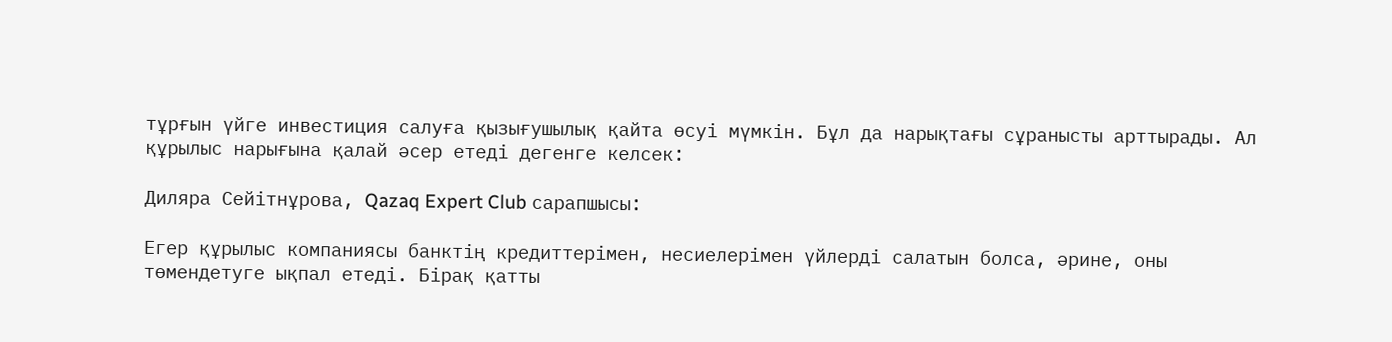тұрғын үйге инвестиция салуға қызығушылық қайта өсуі мүмкін. Бұл да нарықтағы сұранысты арттырады. Ал құрылыс нарығына қалай әсер етеді дегенге келсек:

Диляра Сейітнұрова, Qazaq Expert Club сарапшысы:

Егер құрылыс компаниясы банктің кредиттерімен, несиелерімен үйлерді салатын болса, әрине, оны төмендетуге ықпал етеді. Бірақ қатты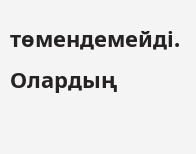төмендемейді. Олардың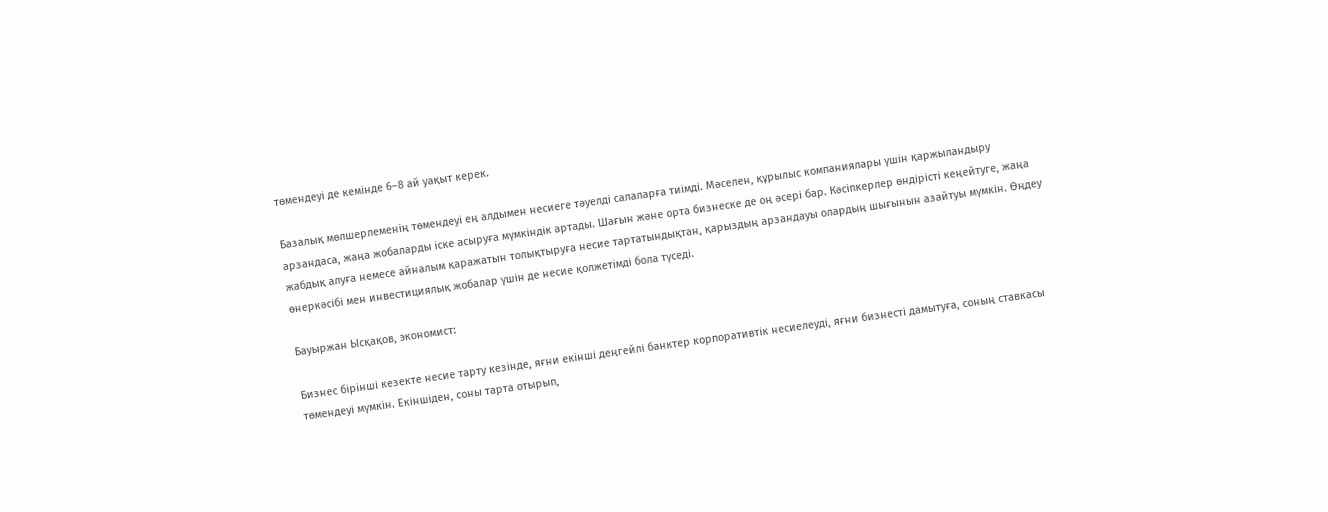төмендеуі де кемінде 6–8 ай уақыт керек.

Базалық мөлшерлеменің төмендеуі ең алдымен несиеге тәуелді салаларға тиімді. Мәселен, құрылыс компаниялары үшін қаржыландыру арзандаса, жаңа жобаларды іске асыруға мүмкіндік артады. Шағын және орта бизнеске де оң әсері бар. Кәсіпкерлер өндірісті кеңейтуге, жаңа жабдық алуға немесе айналым қаражатын толықтыруға несие тартатындықтан, қарыздың арзандауы олардың шығынын азайтуы мүмкін. Өңдеу өнеркәсібі мен инвестициялық жобалар үшін де несие қолжетімді бола түседі.

Бауыржан Ысқақов, экономист:

Бизнес бірінші кезекте несие тарту кезінде, яғни екінші деңгейлі банктер корпоративтік несиелеуді, яғни бизнесті дамытуға, соның ставкасы төмендеуі мүмкін. Екіншіден, соны тарта отырып,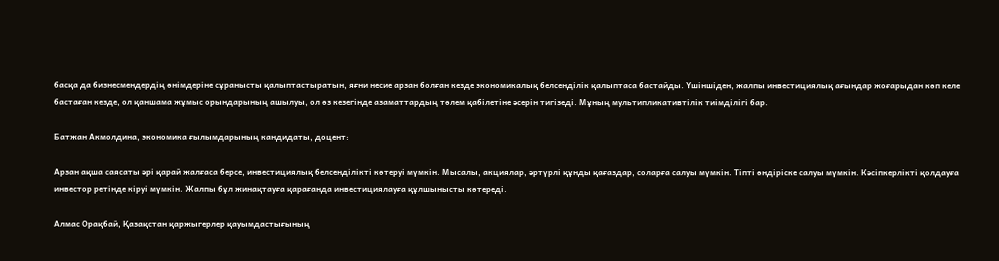басқа да бизнесмендердің өнімдеріне сұранысты қалыптастыратын, яғни несие арзан болған кезде экономикалық белсенділік қалыптаса бастайды. Үшіншіден, жалпы инвестициялық ағындар жоғарыдан көп келе бастаған кезде, ол қаншама жұмыс орындарының ашылуы, ол өз кезегінде азаматтардың төлем қабілетіне әсерін тигізеді. Мұның мультипликативтілік тиімділігі бар.

Батжан Акмолдина, экономика ғылымдарының кандидаты, доцент:

Арзан ақша саясаты әрі қарай жалғаса берсе, инвестициялық белсенділікті көтеруі мүмкін. Мысалы, акциялар, әртүрлі құнды қағаздар, соларға салуы мүмкін. Тіпті өндіріске салуы мүмкін. Кәсіпкерлікті қолдауға инвестор ретінде кіруі мүмкін. Жалпы бұл жинақтауға қарағанда инвестициялауға құлшынысты көтереді.

Алмас Орақбай, Қазақстан қаржыгерлер қауымдастығының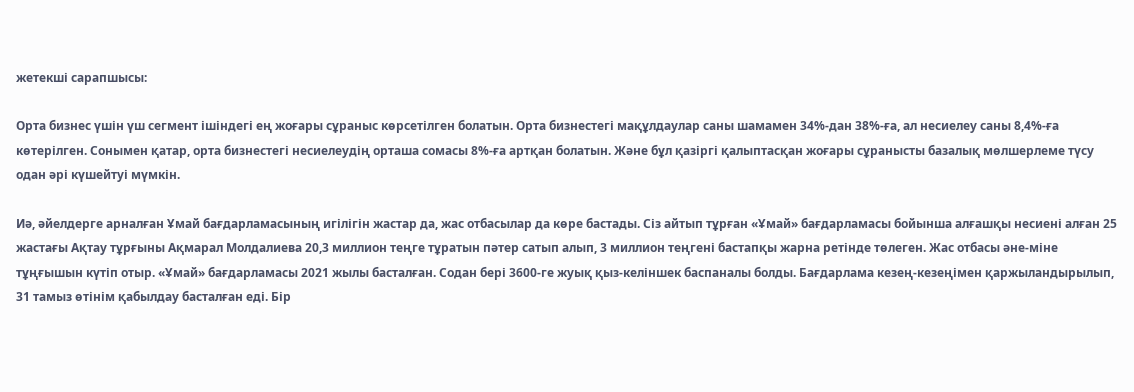жетекші сарапшысы:

Орта бизнес үшін үш сегмент ішіндегі ең жоғары сұраныс көрсетілген болатын. Орта бизнестегі мақұлдаулар саны шамамен 34%-дан 38%-ға, ал несиелеу саны 8,4%-ға көтерілген. Сонымен қатар, орта бизнестегі несиелеудің орташа сомасы 8%-ға артқан болатын. Және бұл қазіргі қалыптасқан жоғары сұранысты базалық мөлшерлеме түсу одан әрі күшейтуі мүмкін.

Иә, әйелдерге арналған Ұмай бағдарламасының игілігін жастар да, жас отбасылар да көре бастады. Сіз айтып тұрған «Ұмай» бағдарламасы бойынша алғашқы несиені алған 25 жастағы Ақтау тұрғыны Ақмарал Молдалиева 20,3 миллион теңге тұратын пәтер сатып алып, 3 миллион теңгені бастапқы жарна ретінде төлеген. Жас отбасы әне-міне тұңғышын күтіп отыр. «Ұмай» бағдарламасы 2021 жылы басталған. Содан бері 3600-ге жуық қыз-келіншек баспаналы болды. Бағдарлама кезең-кезеңімен қаржыландырылып, 31 тамыз өтінім қабылдау басталған еді. Бір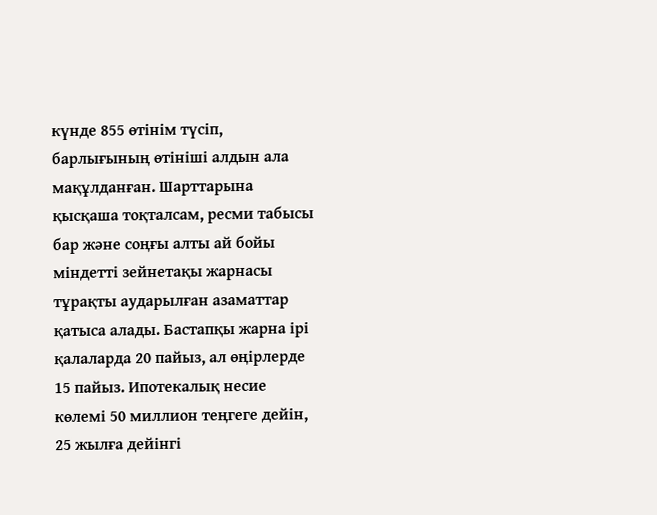күнде 855 өтінім түсіп, барлығының өтініші алдын ала мақұлданған. Шарттарына қысқаша тоқталсам, ресми табысы бар және соңғы алты ай бойы міндетті зейнетақы жарнасы тұрақты аударылған азаматтар қатыса алады. Бастапқы жарна ірі қалаларда 20 пайыз, ал өңірлерде 15 пайыз. Ипотекалық несие көлемі 50 миллион теңгеге дейін, 25 жылға дейінгі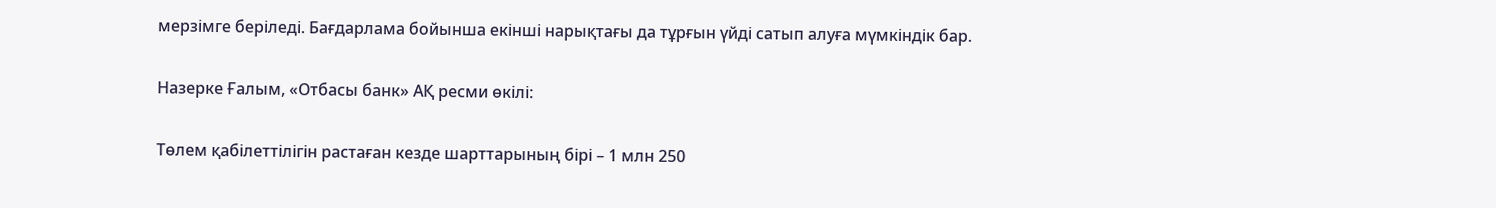мерзімге беріледі. Бағдарлама бойынша екінші нарықтағы да тұрғын үйді сатып алуға мүмкіндік бар.

Назерке Ғалым, «Отбасы банк» АҚ ресми өкілі:

Төлем қабілеттілігін растаған кезде шарттарының бірі – 1 млн 250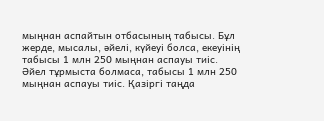мыңнан аспайтын отбасының табысы. Бұл жерде, мысалы, әйелі, күйеуі болса, екеуінің табысы 1 млн 250 мыңнан аспауы тиіс. Әйел тұрмыста болмаса, табысы 1 млн 250 мыңнан аспауы тиіс. Қазіргі таңда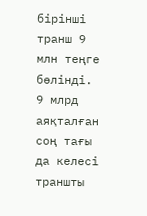бірінші транш 9 млн теңге бөлінді. 9 млрд аяқталған соң тағы да келесі траншты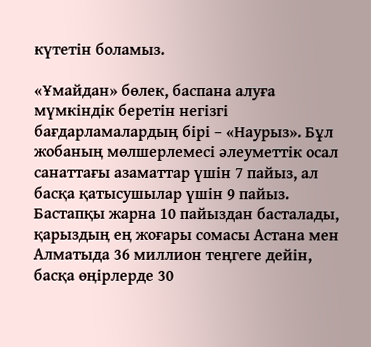күтетін боламыз.

«Ұмайдан» бөлек, баспана алуға мүмкіндік беретін негізгі бағдарламалардың бірі – «Наурыз». Бұл жобаның мөлшерлемесі әлеуметтік осал санаттағы азаматтар үшін 7 пайыз, ал басқа қатысушылар үшін 9 пайыз. Бастапқы жарна 10 пайыздан басталады, қарыздың ең жоғары сомасы Астана мен Алматыда 36 миллион теңгеге дейін, басқа өңірлерде 30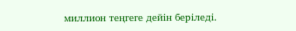миллион теңгеге дейін беріледі.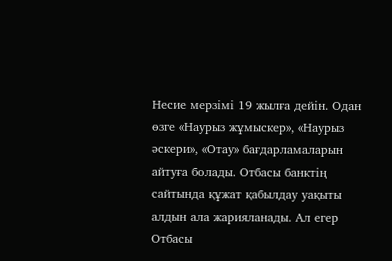Несие мерзімі 19 жылға дейін. Одан өзге «Наурыз жұмыскер», «Наурыз әскери», «Отау» бағдарламаларын айтуға болады. Отбасы банктің сайтында құжат қабылдау уақыты алдын ала жарияланады. Ал егер Отбасы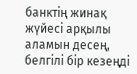банктің жинақ жүйесі арқылы аламын десең, белгілі бір кезеңді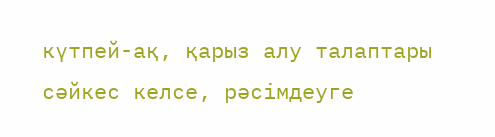күтпей-ақ, қарыз алу талаптары сәйкес келсе, рәсімдеуге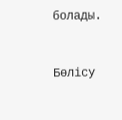болады.


Бөлісу